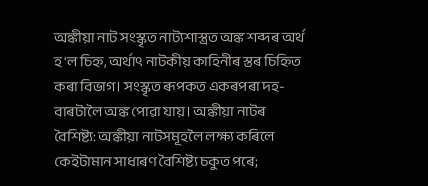অঙ্কীয়া নাট সংস্কৃত নাট্যশাস্ত্রত অঙ্ক শব্দৰ অৰ্থ হ'ল চিহ্ন, অর্থাৎ নাটকীয় কাহিনীৰ স্তৰ চিহ্নিত কৰা বিভাগ। সংস্কৃত ৰূপকত একৰপৰা দহ-বাৰটালৈ অঙ্ক পোৱা যায়। অঙ্কীয়া নাটৰ বৈশিষ্ট্য: অঙ্কীয়া নাটসমূহলৈ লক্ষ্য কৰিলে কেইটামান সাধাৰণ বৈশিষ্ট্য চকুত পৰে;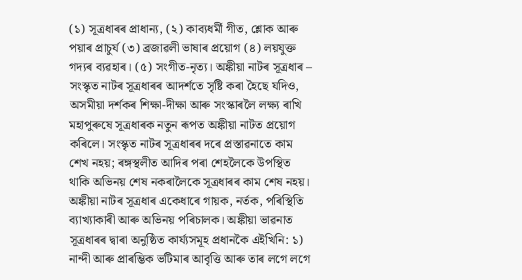(১) সূত্ৰধাৰৰ প্ৰাধান্য, (২) কাব্যধর্মী গীত, শ্লোক আৰু পয়াৰ প্রাচুর্য (৩) ব্ৰজাৱলী ভাষাৰ প্রয়োগ (৪) লয়যুক্ত গদ্যৰ ব্যৱহাৰ। (৫) সংগীত-নৃত্য। অঙ্কীয়া নাটৰ সূত্ৰধাৰ – সংস্কৃত নাটৰ সূত্ৰধাৰৰ আদৰ্শতে সৃষ্টি কৰা হৈছে যদিও, অসমীয়া দর্শকৰ শিক্ষা-দীক্ষা আৰু সংস্কাৰলৈ লক্ষ্য ৰাখি মহাপুৰুষে সূত্ৰধাৰক নতুন ৰূপত অঙ্কীয়া নাটত প্রয়োগ কৰিলে। সংস্কৃত নাটৰ সূত্ৰধাৰৰ দৰে প্ৰস্তাৱনাতে কাম শেখ নহয়; ৰঙ্গস্থলীত আদিৰ পৰা শেহলৈকে উপস্থিত থাকি অভিনয় শেষ নকৰালৈকে সূত্ৰধাৰৰ কাম শেষ নহয়। অঙ্কীয়া নাটৰ সূত্ৰধাৰ একেধাৰে গায়ক, নর্তক, পৰিস্থিতি ব্যাখ্যাকাৰী আৰু অভিনয় পৰিচালক। অঙ্কীয়া ভাৱনাত সূত্ৰধাৰৰ দ্বাৰা অনুষ্ঠিত কাৰ্য্যসমূহ প্রধানকৈ এইখিনি: ১) নান্দী আৰু প্ৰাৰম্ভিক ভটিমাৰ আবৃত্তি আৰু তাৰ লগে লগে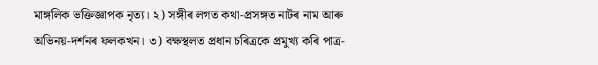মাঙ্গলিক ভক্তিজ্ঞাপক নৃত্য। ২) সঙ্গীৰ লগত কথা-প্রসঙ্গত নাটৰ নাম আৰু অভিনয়-দৰ্শনৰ ফলকখন। ৩) বক্ষস্থলত প্রধান চৰিত্ৰকে প্রমুখ্য কৰি পাত্র-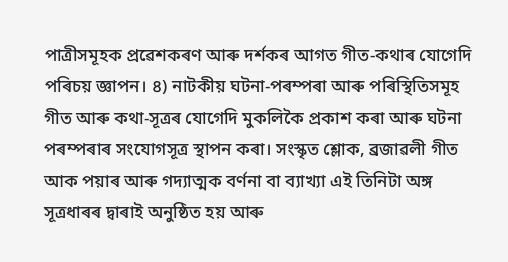পাত্ৰীসমূহক প্ৰৱেশকৰণ আৰু দৰ্শকৰ আগত গীত-কথাৰ যোগেদি পৰিচয় জ্ঞাপন। ৪) নাটকীয় ঘটনা-পৰম্পৰা আৰু পৰিস্থিতিসমূহ গীত আৰু কথা-সূত্ৰৰ যোগেদি মুকলিকৈ প্ৰকাশ কৰা আৰু ঘটনা পৰম্পৰাৰ সংযোগসূত্র স্থাপন কৰা। সংস্কৃত শ্লোক, ব্ৰজাৱলী গীত আক পয়াৰ আৰু গদ্যাত্মক বর্ণনা বা ব্যাখ্যা এই তিনিটা অঙ্গ সূত্ৰধাৰৰ দ্বাৰাই অনুষ্ঠিত হয় আৰু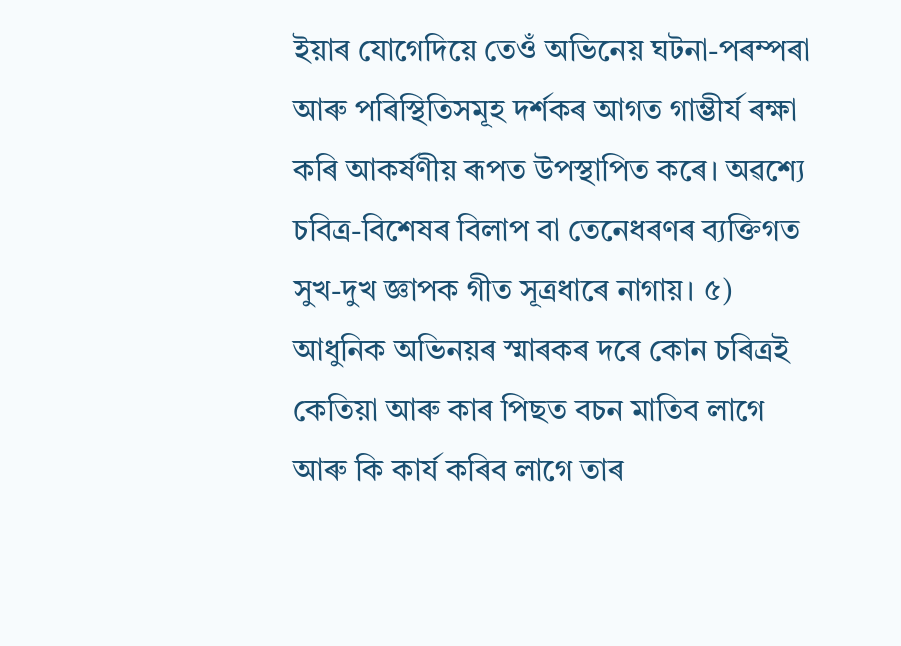ইয়াৰ যোগেদিয়ে তেওঁ অভিনেয় ঘটনা-পৰম্পৰা আৰু পৰিস্থিতিসমূহ দৰ্শকৰ আগত গাম্ভীৰ্য ৰক্ষা কৰি আকর্ষণীয় ৰূপত উপস্থাপিত কৰে। অৱশ্যে চবিত্র-বিশেষৰ বিলাপ বা তেনেধৰণৰ ব্যক্তিগত সুখ-দুখ জ্ঞাপক গীত সূত্ৰধাৰে নাগায়। ৫) আধুনিক অভিনয়ৰ স্মাৰকৰ দৰে কোন চৰিত্ৰই কেতিয়া আৰু কাৰ পিছত বচন মাতিব লাগে আৰু কি কাৰ্য কৰিব লাগে তাৰ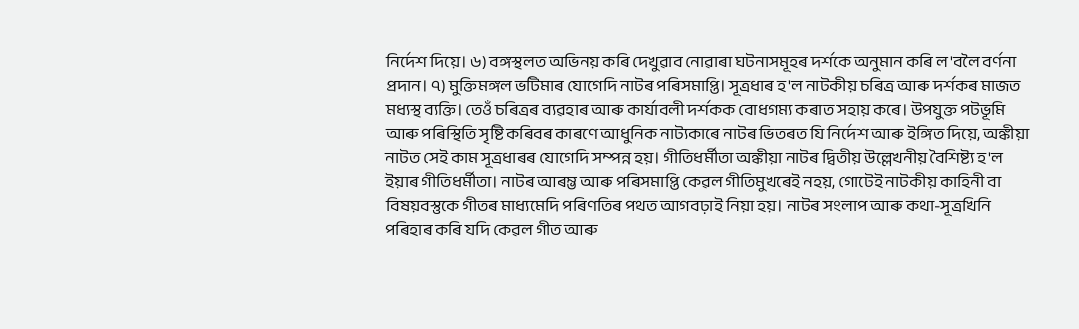নিৰ্দেশ দিয়ে। ৬) বঙ্গস্থলত অভিনয় কৰি দেখুৱাব নোৱাৰা ঘটনাসমূহৰ দৰ্শকে অনুমান কৰি ল'বলৈ বর্ণনা প্রদান। ৭) মুক্তিমঙ্গল ভটিমাৰ যোগেদি নাটৰ পৰিসমাপ্তি। সূত্ৰধাৰ হ'ল নাটকীয় চৰিত্ৰ আৰু দৰ্শকৰ মাজত মধ্যস্থ ব্যক্তি। তেওঁ চৰিত্ৰৰ ব্যৱহাৰ আৰু কার্যাবলী দর্শকক বোধগম্য কৰাত সহায় কৰে। উপযুক্ত পটভূমি আৰু পৰিস্থিতি সৃষ্টি কৰিবৰ কাৰণে আধুনিক নাট্যকাৰে নাটৰ ভিতৰত যি নিৰ্দেশ আৰু ইঙ্গিত দিয়ে, অঙ্কীয়া নাটত সেই কাম সূত্ৰধাৰৰ যোগেদি সম্পন্ন হয়। গীতিধর্মীতা অঙ্কীয়া নাটৰ দ্বিতীয় উল্লেখনীয় বৈশিষ্ট্য হ'ল ইয়াৰ গীতিধর্মীতা। নাটৰ আৰম্ভ আৰু পৰিসমাপ্তি কেৱল গীতিমুখৰেই নহয়, গোটেই নাটকীয় কাহিনী বা বিষয়বস্তুকে গীতৰ মাধ্যমেদি পৰিণতিৰ পথত আগবঢ়াই নিয়া হয়। নাটৰ সংলাপ আৰু কথা-সূত্ৰখিনি পৰিহাৰ কৰি যদি কেৱল গীত আৰু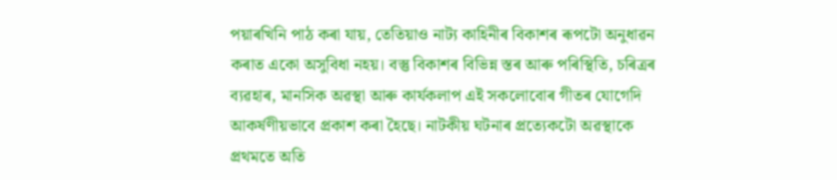পয়াৰখিনি পাঠ কৰা যায়, তেতিয়াও নাট্য কাহিনীৰ বিকাশৰ ৰূপটো অনুধাৱন কৰাত একো অসুবিধা নহয়। বস্তু বিকাশৰ বিভিন্ন স্তৰ আৰু পৰিস্থিতি, চৰিত্ৰৰ ব্যৱহাৰ, মানসিক অৱস্থা আৰু কার্যকলাপ এই সকলোবোৰ গীতৰ যোগেদি আকর্ষণীয়ভাবে প্রকাশ কৰা হৈছে। নাটকীয় ঘটনাৰ প্রত্যেকটো অৱস্থাকে প্রথমতে অতি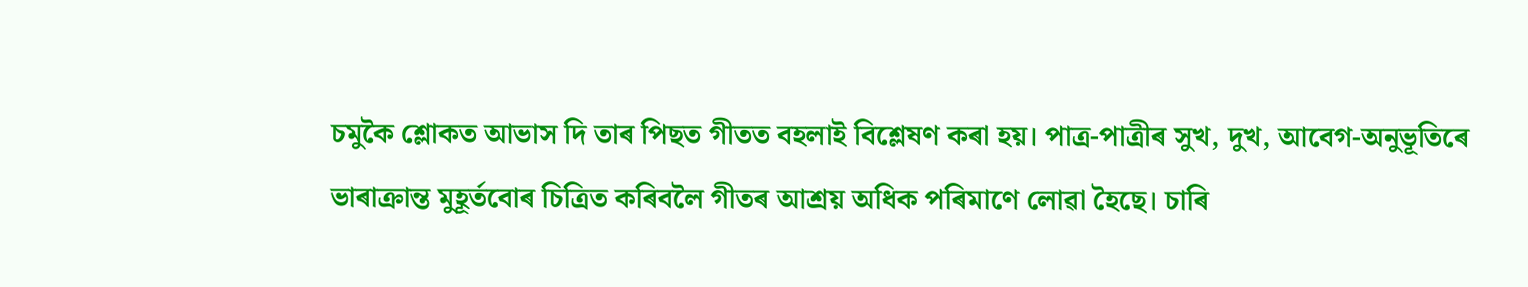চমুকৈ শ্লোকত আভাস দি তাৰ পিছত গীতত বহলাই বিশ্লেষণ কৰা হয়। পাত্র-পাত্ৰীৰ সুখ, দুখ, আবেগ-অনুভূতিৰে ভাৰাক্ৰান্ত মুহূৰ্তবোৰ চিত্ৰিত কৰিবলৈ গীতৰ আশ্ৰয় অধিক পৰিমাণে লোৱা হৈছে। চাৰি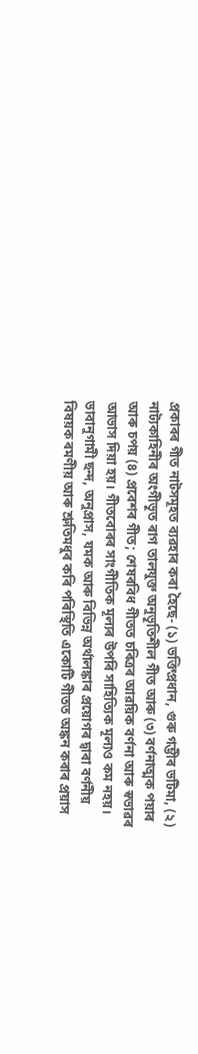প্ৰকাৰৰ গীত নাটসমূহত ব্যৱহাৰ কৰা হৈছে- (১) ভক্তিপ্রধান, গুৰু গম্ভীৰ ভটিমা, (২) নাট্যকাহিনীৰ অংগীভূত ৰাগ তালযুক্ত অনুভূতিশীল গীত আৰু (৩) বর্ণনাত্মক পয়াৰ আৰু চপয় (৪) প্ৰবেশৰ গীত; শেষৰবিধ গীতত চৰিত্ৰৰ আৱয়িক বর্ণনা আৰু স্বভাৱৰ আভাস দিয়া হয়। গীতবোৰৰ সাংগীতিক মূল্যৰ উপৰি সাহিত্যিক মূল্যও কম নহয়। ভাবানুগামী ছন্দ, অনুপ্রাস, যমক আৰু বিভিন্ন অৰ্থালঙ্কাৰ প্ৰয়োগৰ দ্বাৰা বৰ্ণনীয় বিষয়ক ৰমণীয় আৰু শ্রুতিমধুৰ কৰি পৰিস্থিতি একোটি গীতত অঙ্কন কৰাৰ প্ৰয়াস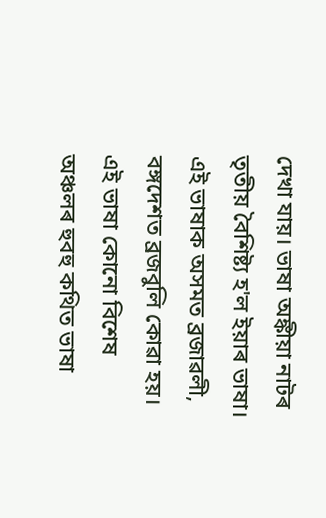দেখা যায়। ভাষা অঙ্কীয়া নাটৰ তৃতীয় বৈশিষ্ট্য হ'ল ইয়াৰ ভাষা। এই ভাষাক অসমত ব্ৰজাৱলী, বঙ্গদেশত ব্রজবুলি কোৱা হয়। এই ভাষা কোনো বিশেষ অঞ্চলৰ হুবহু কথিত ভাষা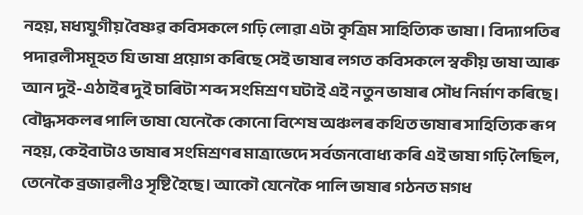নহয়, মধ্যযুগীয় বৈষ্ণৱ কবিসকলে গঢ়ি লোৱা এটা কৃত্রিম সাহিত্যিক ভাষা। বিদ্যাপতিৰ পদাৱলীসমূহত যি ভাষা প্রয়োগ কৰিছে সেই ভাষাৰ লগত কবিসকলে স্বকীয় ভাষা আৰু আন দুই-এঠাইৰ দুই চাৰিটা শব্দ সংমিশ্রণ ঘটাই এই নতুন ভাষাৰ সৌধ নির্মাণ কৰিছে। বৌদ্ধসকলৰ পালি ভাষা যেনেকৈ কোনো বিশেষ অঞ্চলৰ কথিত ভাষাৰ সাহিত্যিক ৰূপ নহয়, কেইবাটাও ভাষাৰ সংমিশ্ৰণৰ মাত্ৰাভেদে সৰ্বজনবোধ্য কৰি এই ভাষা গঢ়ি লৈছিল, তেনেকৈ ব্ৰজাৱলীও সৃষ্টি হৈছে। আকৌ যেনেকৈ পালি ভাষাৰ গঠনত মগধ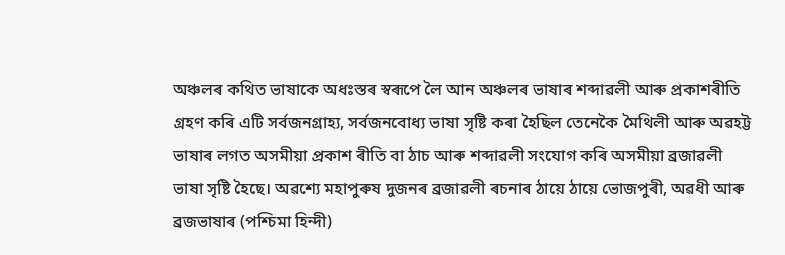অঞ্চলৰ কথিত ভাষাকে অধঃস্তৰ স্বৰূপে লৈ আন অঞ্চলৰ ভাষাৰ শব্দাৱলী আৰু প্ৰকাশৰীতি গ্রহণ কৰি এটি সর্বজনগ্রাহ্য, সর্বজনবোধ্য ভাষা সৃষ্টি কৰা হৈছিল তেনেকৈ মৈথিলী আৰু অৱহট্ট ভাষাৰ লগত অসমীয়া প্রকাশ ৰীতি বা ঠাচ আৰু শব্দাৱলী সংযোগ কৰি অসমীয়া ব্ৰজাৱলী ভাষা সৃষ্টি হৈছে। অৱশ্যে মহাপুৰুষ দুজনৰ ব্ৰজাৱলী ৰচনাৰ ঠায়ে ঠায়ে ভোজপুৰী, অৱধী আৰু ব্ৰজভাষাৰ (পশ্চিমা হিন্দী)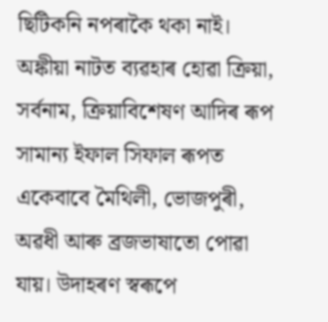ছিটিকনি নপৰাকৈ থকা নাই। অঙ্কীয়া নাটত ব্যৱহাৰ হোৱা ক্রিয়া, সর্বনাম, ক্রিয়াবিশেষণ আদিৰ ৰূপ সামান্য ইফাল সিফাল ৰূপত একেবাবে মৈথিলী, ভোজপুৰী, অৱধী আৰু ব্ৰজভাষাতো পোৱা যায়। উদাহৰণ স্বৰূপে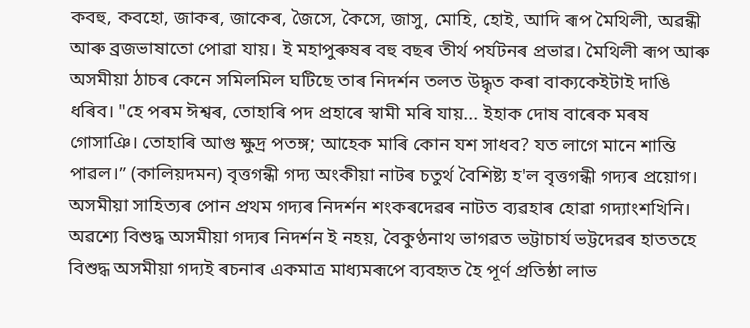কবহু, কবহো, জাকৰ, জাকেৰ, জৈসে, কৈসে, জাসু, মোহি, হোই, আদি ৰূপ মৈথিলী, অৱন্ধী আৰু ব্ৰজভাষাতো পোৱা যায়। ই মহাপুৰুষৰ বহু বছৰ তীৰ্থ পৰ্যটনৰ প্ৰভাৱ। মৈথিলী ৰূপ আৰু অসমীয়া ঠাচৰ কেনে সমিলমিল ঘটিছে তাৰ নিদর্শন তলত উদ্ধৃত কৰা বাক্যকেইটাই দাঙি ধৰিব। "হে পৰম ঈশ্বৰ, তোহাৰি পদ প্রহাৰে স্বামী মৰি যায়... ইহাক দোষ বাৰেক মৰষ গোসাঞি। তোহাৰি আগু ক্ষুদ্র পতঙ্গ; আহেক মাৰি কোন যশ সাধব? যত লাগে মানে শান্তি পাৱল।” (কালিয়দমন) বৃত্তগন্ধী গদ্য অংকীয়া নাটৰ চতুৰ্থ বৈশিষ্ট্য হ'ল বৃত্তগন্ধী গদ্যৰ প্ৰয়োগ। অসমীয়া সাহিত্যৰ পোন প্ৰথম গদ্যৰ নিদৰ্শন শংকৰদেৱৰ নাটত ব্যৱহাৰ হোৱা গদ্যাংশখিনি। অৱশ্যে বিশুদ্ধ অসমীয়া গদ্যৰ নিদৰ্শন ই নহয়, বৈকুণ্ঠনাথ ভাগৱত ভট্টাচার্য ভট্টদেৱৰ হাততহে বিশুদ্ধ অসমীয়া গদ্যই ৰচনাৰ একমাত্র মাধ্যমৰূপে ব্যবহৃত হৈ পূর্ণ প্রতিষ্ঠা লাভ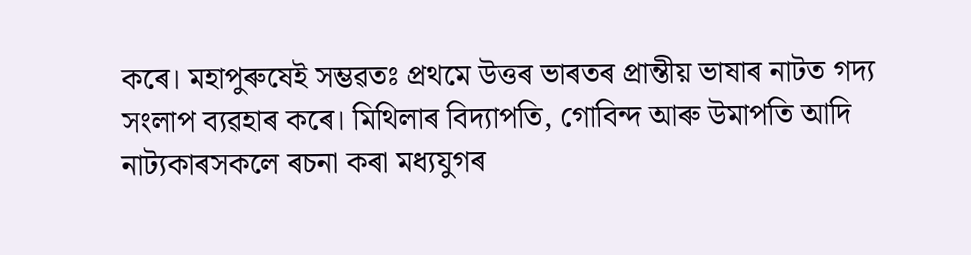কৰে। মহাপুৰুষেই সম্ভৱতঃ প্রথমে উত্তৰ ভাৰতৰ প্ৰান্তীয় ভাষাৰ নাটত গদ্য সংলাপ ব্যৱহাৰ কৰে। মিথিলাৰ বিদ্যাপতি, গোবিন্দ আৰু উমাপতি আদি নাট্যকাৰসকলে ৰচনা কৰা মধ্যযুগৰ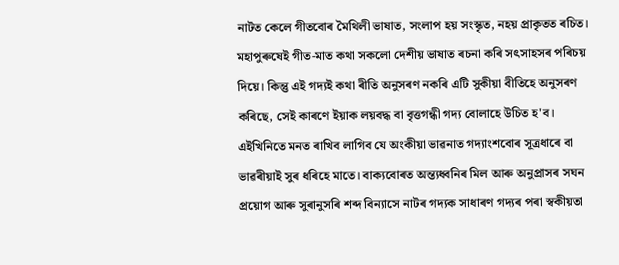নাটত কেলে গীতবোৰ মৈথিলী ভাষাত, সংলাপ হয় সংস্কৃত, নহয় প্রাকৃতত ৰচিত। মহাপুৰুষেই গীত-মাত কথা সকলো দেশীয় ভাষাত ৰচনা কৰি সৎসাহসৰ পৰিচয় দিয়ে। কিন্তু এই গদ্যই কথা ৰীতি অনুসৰণ নকৰি এটি সুকীয়া বীতিহে অনুসৰণ কৰিছে, সেই কাৰণে ইয়াক লয়বদ্ধ বা বৃত্তগন্ধী গদ্য বোলাহে উচিত হ'ব। এইখিনিতে মনত ৰাখিব লাগিব যে অংকীয়া ভাৱনাত গদ্যাংশবোৰ সূত্ৰধাৰে বা ভাৱৰীয়াই সুৰ ধৰিহে মাতে। বাক্যবোৰত অন্ত্যধ্বনিৰ মিল আৰু অনুপ্ৰাসৰ সঘন প্রয়োগ আৰু সুৰানুসৰি শব্দ বিন্যাসে নাটৰ গদ্যক সাধাৰণ গদ্যৰ পৰা স্বকীয়তা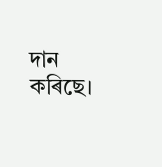দান কৰিছে।